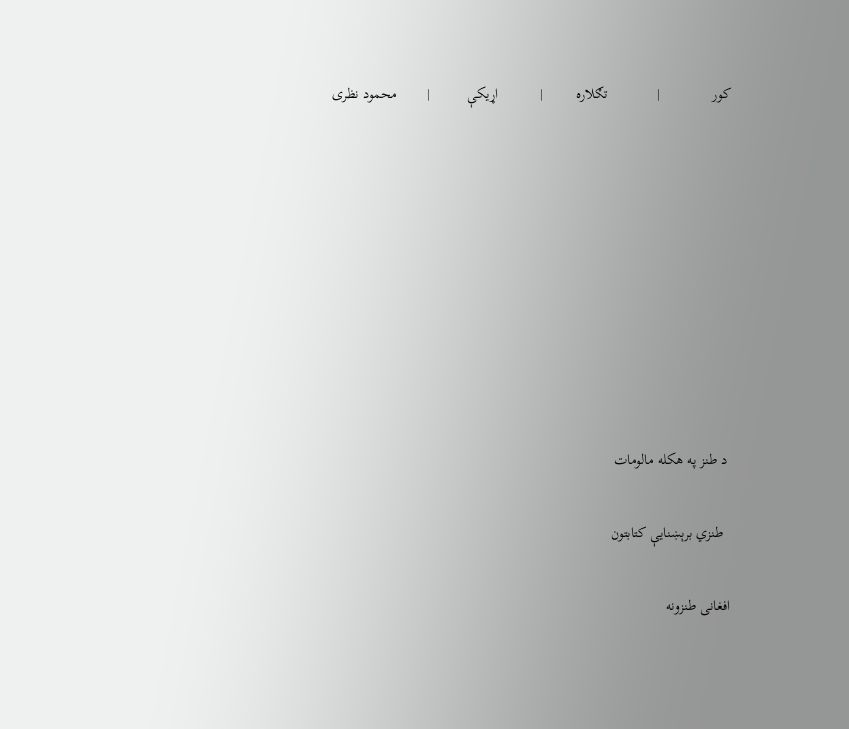کور              |             تګلاره         |           اړیکې          |        محمود نظری









 د طنز په هکله مالومات

  طنزي برېښنايې کتابتون

افغانی طنزونه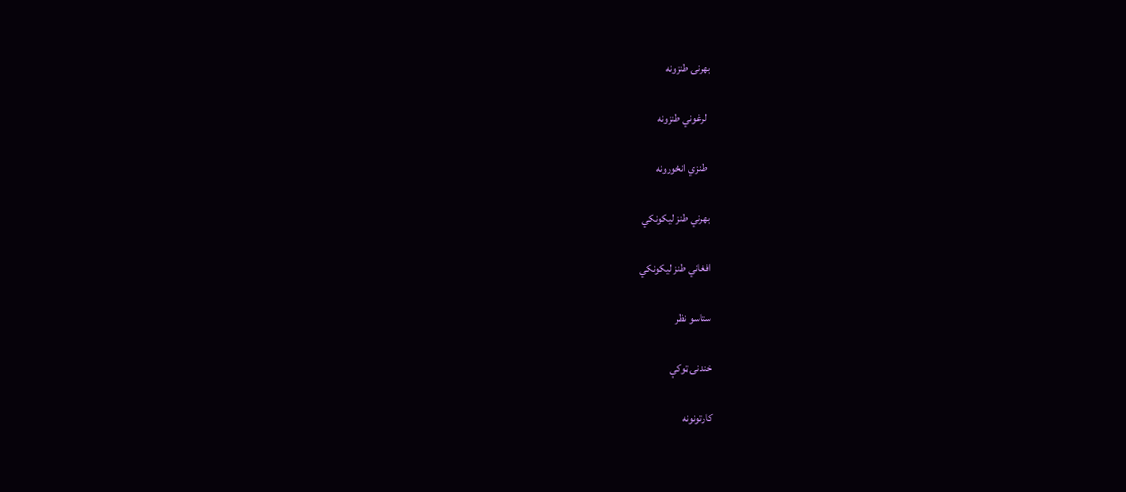بهرنۍ طنزونه

  لرغوني طنزونه

  طنزي انځورونه

 بهرني طنز لیکونکي

 افغاني طنز لیکونکي

 ستاسو نظر

 خندنۍ ټوکې

 کارتونونه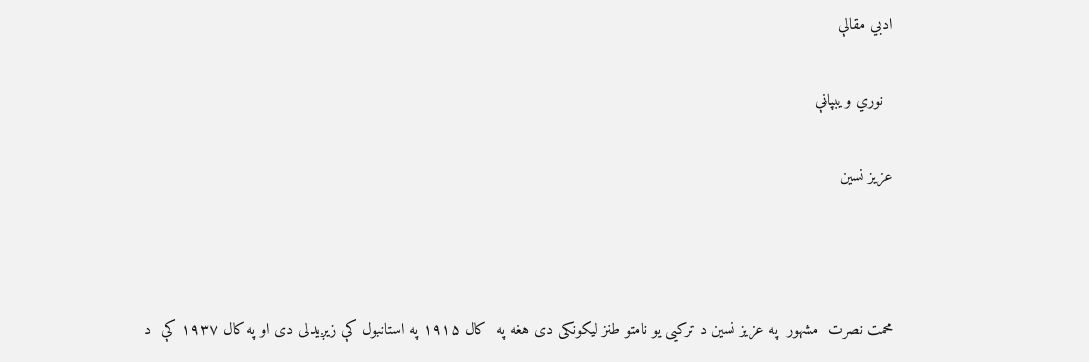ادبي مقالې

  نوري ويبپاڼې

عزیز نسین



محمت نصرت  مشهور  په عزیز نسین د ترکیی یو نامتو طنز لیکونکی دی هغه په  کال ۱۹۱۵ په استانبول کې زیږیدلی دی او په کال ۱۹۳۷ کې  د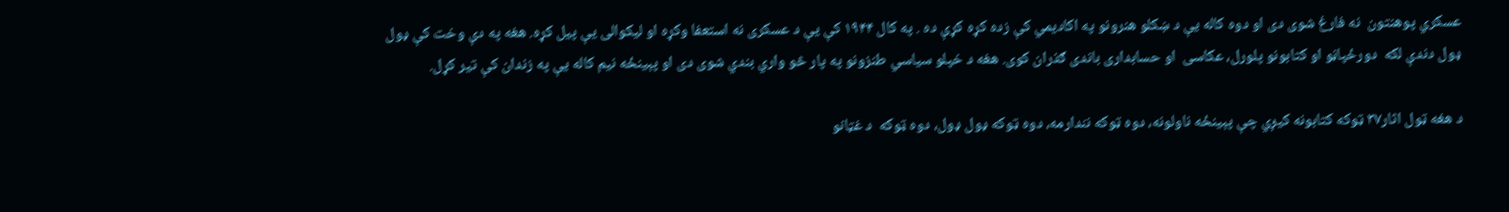عسکري پوهنتون  نه فارغ شوی دی او دوه کاله يې د ښکلو هنرونو په اکادیمي کې زده کړه کړې ده . په کال ۱۹۴۴ کې یې د عسکری نه استعفا وکړه او لیکوالی يې پيل کړه. هغه په دې وخت کې ډول ډول دندې لکه  دورځپاڼو او کتابونو پلورل، عکاسی  او حسابداری باندی ګذران کوی. هغه د خپلو سیاسي طنزونو په پار څو واري بندي شوی دی او پېینځه نیم کاله یې په زندان کې تیر کړل.

د هغه ټول اثار۳۷ ټوکه کتابونه کیږي چې پېینځه ناولونه، دوه ټوکه نندارمه، دوه ټوکه ډول ډول، دوه ټوکه  د غټانو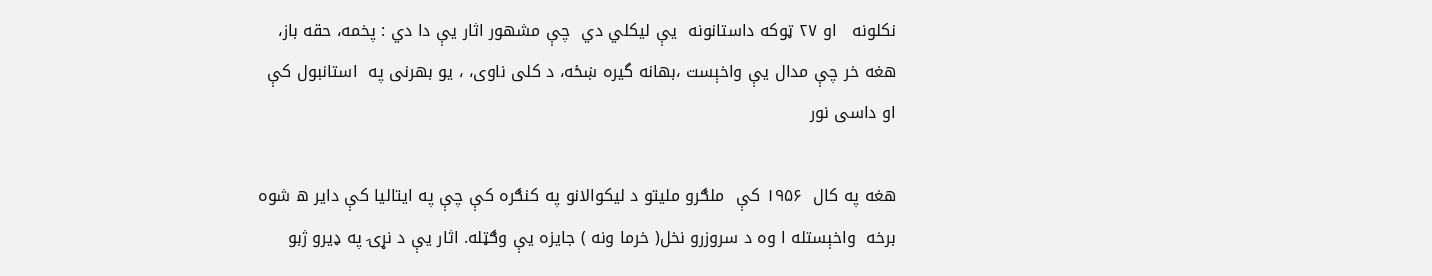نکلونه   او ۲۷ ټوکه داستانونه  يې لیکلي دي  چې مشهور اثار يې دا دي : پخمه، حقه باز، هغه خر چې مدال يې واخېست ،بهانه گیره ښځه، د کلی ناوی، ، یو بهرنی په  استانبول کې  او داسی نور

هغه په کال  ۱۹۵۶ کې  ملګرو ملیتو د لیکوالانو په کنګره کې چې په ایتالیا کې دایر ه شوه  برخه  واخېستله ا وه د سروزرو نخل( خرما ونه ) جایزه یې وګټله. اثار يې د نړۍ په ډیرو ژبو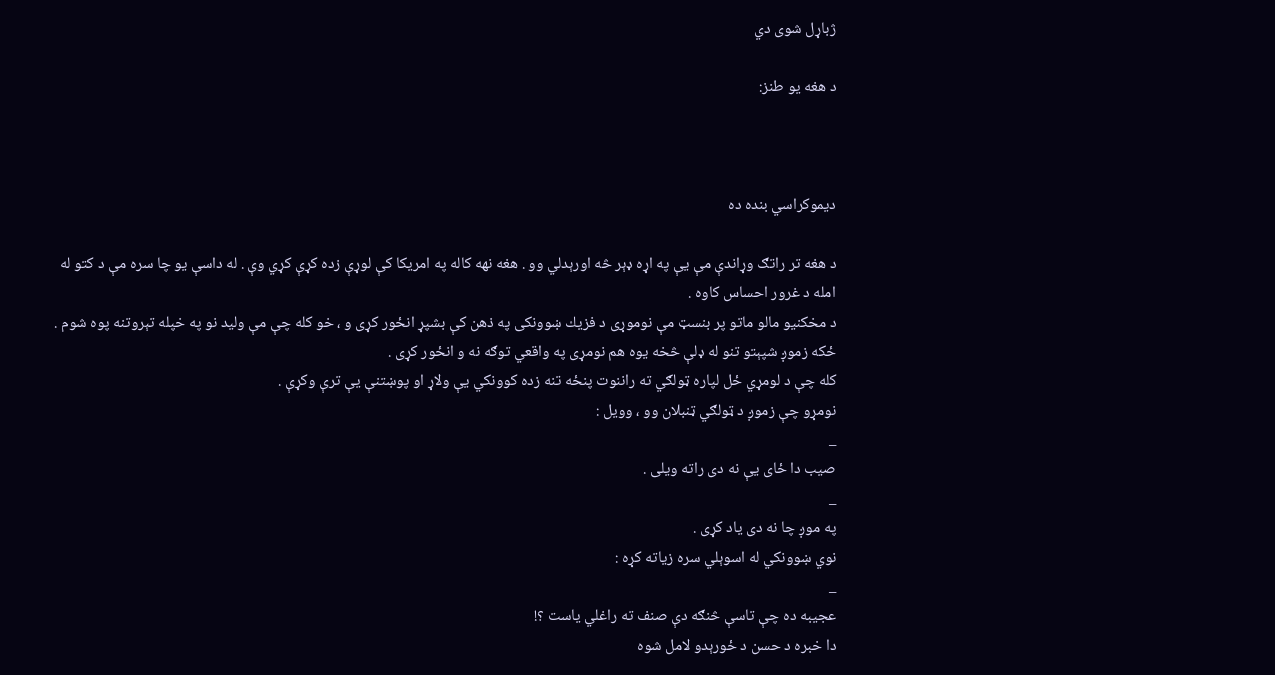ژباړل شوی دي

د هغه یو طنز:



ديموكراسي بنده ده

د هغه تر راتګ وړاندې مې يې په اړه ډېر څه اورېدلي وو . هغه نهه كاله په امريكا كې لوړې زده كړې كړي وې . له داسې يو چا سره مې د كتو له امله د غرور احساس كاوه .
د مخكنيو مالو ماتو پر بنسټ مې نوموړى د فزيك ښوونكى په ذهن كې بشپړ انځور كړى و ، خو كله چې مې وليد نو په خپله تېروتنه پوه شوم . ځكه زموږ شپېتو تنو له ډلې څخه يوه هم نومړى په واقعي توګه نه و انځور كړى .
كله چې د لومړي ځل لپاره ټولګي ته راننوت پنځه تنه زده كوونكي يې ولاړ او پوښتنې يې ترې وكړې .
نومړو چې زموږ د ټولګي ټنبلان وو ، وويل :
_
صيب دا ځاى يې نه دى راته ويلى .
_
په موږ چا نه دى ياد كړى .
نوي ښوونكي له اسوېلي سره زياته كړه :
_
عجيبه ده چې تاسې څنګه دې صنف ته راغلي ياست ؟!
دا خبره د حسن د ځورېدو لامل شوه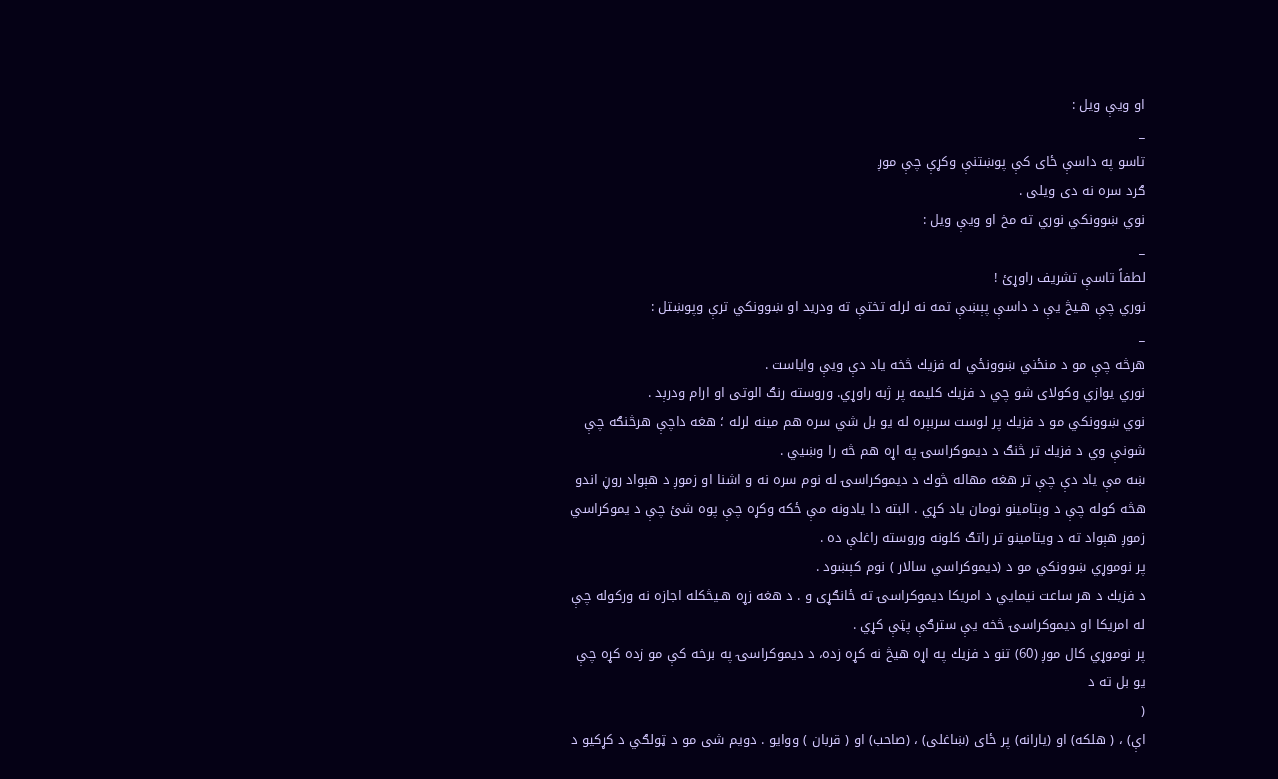او ويې ويل :
_
تاسو په داسې ځاى كې پوښتنې وكړې چې موږ
ګرد سره نه دى ويلى .
نوي ښوونكي نوري ته مخ او ويې ويل :
_
لطفاً تاسې تشريف راوړئ !
نوري چې هـيڅ يې د داسې پېښې تمه نه لرله تختې ته ودريد او ښوونكي ترې وپوښتل :
_
هرڅه چې مو د منځني ښوونځي له فزيك څخه ياد دې ويې واياست .
نوري يوازي وكولاى شو چي د فزيك كليمه پر ژبه راوړي. وروسته رنګ الوتى او ارام ودرېد .
نوي ښوونكي مو د فزيك پر لوست سربېره له يو بل شي سره هم مينه لرله ؛ هغه داچې هرڅنګه چې شونې وي د فزيك تر څنګ د ديموكراسۍ په اړه هم څه را وښيي .
ښه مې ياد دې چې تر هغه مهاله څوك د ديموكراسۍ له نوم سره نه و اشنا او زموږ د هېواد روڼ اندو هڅه كوله چې د وېتامينو نومان ياد كړي . البته دا يادونه مې ځكه وكړه چې پوه شئ چې د يموكراسي زموږ هېواد ته د ويتامينو تر راتګ كلونه وروسته راغلې ده .
پر نوموړي ښوونكي مو د (ديموكراسي سالار ) نوم كېښود .
د فزيك د هر ساعت نيمايي د امريكا ديموكراسۍ ته ځانګړى و . د هغه زړه هـيڅكله اجازه نه وركوله چې له امريكا او ديموكراسۍ څخه يې سترګې پټې كړي .
پر نوموړي كال موږ (60) تنو د فزيك په اړه هيڅ نه كړه زده، د ديموكراسۍ په برخه كې مو زده كړه چې يو بل ته د
(
اې) ، ( هلكه) او (يارانه) پر ځاى (ښاغلى) ، (صاحب) او ( قربان ) ووايو . دويم شى مو د ټولګي د كړكيو د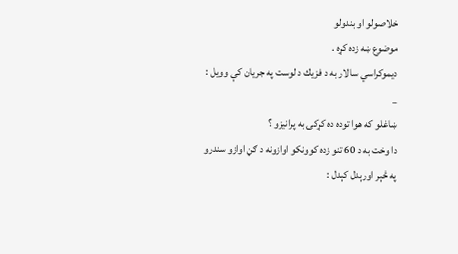خلاصولو او بندولو
موضوع ښه زده كړه .
ديموكراسي سالار به د فزيك د لوست په جريان كې وويل :
_
ښاغلو كه هوا توده ده كړكۍ به پرانيزو ؟
دا وخت به د 60 تنو زده كوونكو اوازونه د ګڼ اوازو سندرو
په څېر اورېدل كېدل :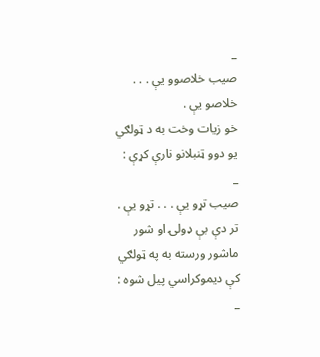_
صيب خلاصوو يې . . . خلاصو يې .
خو زيات وخت به د ټولګي يو دوو ټنبلانو نارې كړې :
_
صيب تړو يې . . . تړو يې .
تر دې بې ډولۍ او شور ماشور ورسته به په ټولګي كې ديموكراسي پيل شوه :
_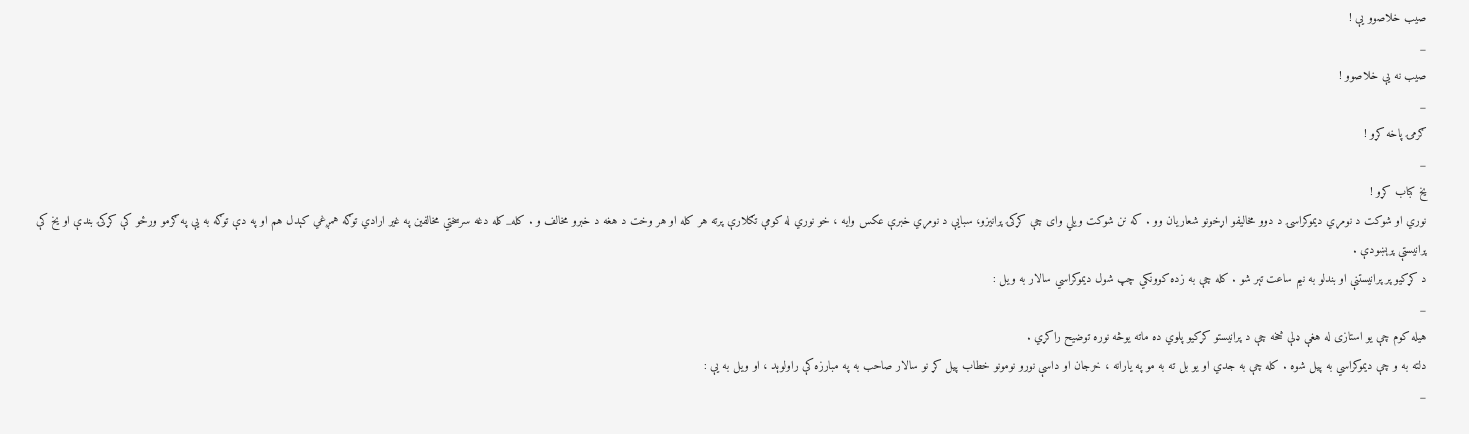صيب خلاصوو يې !
_
صيب نه يې خلاصوو !
_
ګرمۍ پاخه كړو !
_
يخ كباب كړو !
نوري او شوكت د نومړي ديموكراسۍ د دوو مخاليفو اړخونو شعاريان وو . كه نن شوكت ويلي واى چې كړكۍ پرانيزو، سبايې د نومړي خبرې عكس وايه ، خو نوري له كومې تګلارې پرته هر كله او هر وخت د هغه د خبرو مخالف و . كله_كله دغه سرسختي مخالفين په غير ارادي توګه همږغي كېدل هم او په دې توګه به يې په ګرمو ورځو كې كړكۍ بندې او يخ كې پرانيستې پرېښودې .
د كړكيو پر پرانيستنې او بندلو به نيم ساعت تېر شو . كله چې به زده كوونكي چپ شول ديموكراسي سالار به ويل :
_
هيله كوم چې يو استازى له هغې ډلې څخه چې د پرانيستو كړكيو پلوي ده ماته يوڅه نوره توضيح راكړي .
دلته به و چې ديموكراسي به پيل شوه . كله چې به جدي او يو بل ته به مو په يارانه ، خرجان او داسې نورو نومونو خطاب پيل كړ نو سالار صاحب به په مبارزه كې راولوېد ، او ويل به يې :
_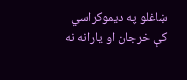ښاغلو په ديموكراسي كې خرجان او يارانه نه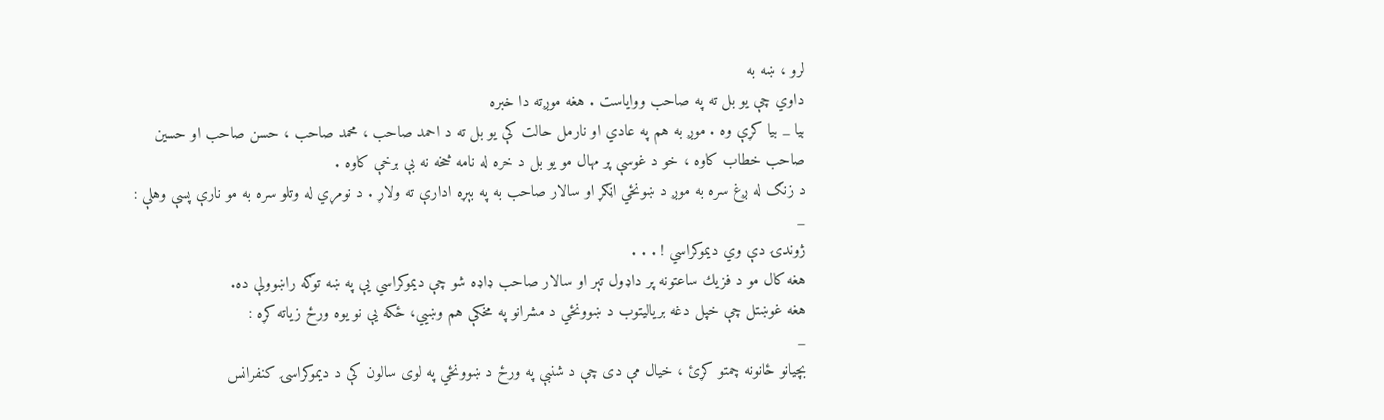لرو ، ښه به
داوي چې يو بل ته په صاحب وواياست . هغه موږته دا خبره
بيا _ بيا كړې وه . موږ به هم په عادي او نارمل حالت كې يو بل ته د احمد صاحب ، محمد صاحب ، حسن صاحب او حسين صاحب خطاب كاوه ، خو د غوسې پر مهال مو يو بل د خره له نامه څخه نه بې برخې كاوه .
د زنګ له ږغ سره به موږ د ښونځي اڼګړ او سالار صاحب به په بېړه ادارې ته ولاړ . د نومړي له وتلو سره به مو نارې پسې وهلې :
_
ژوندۍ دې وي ديموكراسي ! . . .
هغه كال مو د فزيك ساعتونه پر داډول تېر او سالار صاحب ډاډه شو چې ديموكراسي يې په ښه توګه راښوولې ده.
هغه غوښتل چې خپل دغه برياليتوب د ښوونځي د مشرانو په مخكې هم وښيي، ځكه يې نو يوه ورځ زياته كړه :
_
بچيانو ځانونه چمتو كړئ ، خيال مې دى چې د شنبې په ورځ د ښوونځي په لوى سالون كې د ديموكراسۍ كنفرانس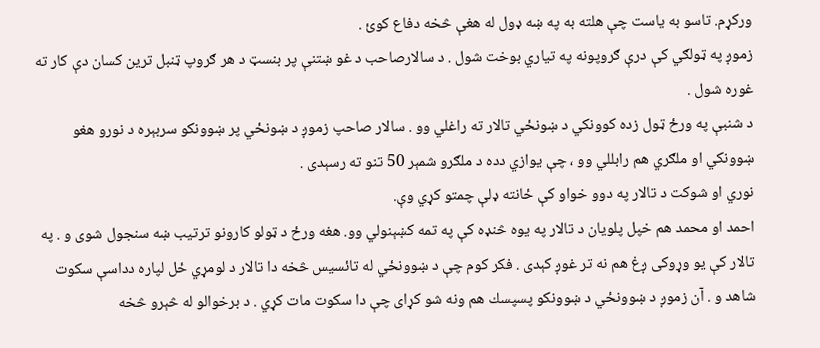وركړم. تاسو به ياست چې هلته به په ښه ډول له هغې څخه دفاع كوئ .
زموږ په ټولګي كې درې ګروپونه په تياري بوخت شول . د سالارصاحب د غو ښتنې پر بنسټ د هر ګروپ ټنبل ترين كسان دې كار ته غوره شول .
د شنبې په ورځ ټول زده كوونكي د ښونځي تالار ته راغلي وو . سالار صاحپ زموږ د ښونځي پر ښوونكو سربېره د نورو هغو ښوونكي او ملګري هم رابللي وو ، چې يوازي دده د ملګرو شمېر 50 تنو ته رسېدى .
نوري او شوكت د تالار په دوو خواو كې ځانته ډلې چمتو كړي وې.
احمد او محمد هم خپل پلويان د تالار په يوه څنډه كې په تمه كښېنولي وو. هغه ورځ د ټولو كارونو ترتيب ښه سنجول شوى و . په تالار كې يو وړوكى ږغ هم نه تر غوږ كېدى . فكر كوم چې د ښوونځي له تائسيس څخه دا تالار د لومړي ځل لپاره دداسې سكوت شاهد و . آن زموږ د ښوونځي د ښوونكو پسپسك هم ونه شو كړاى چې دا سكوت مات كړي . د برخوالو له څېرو څخه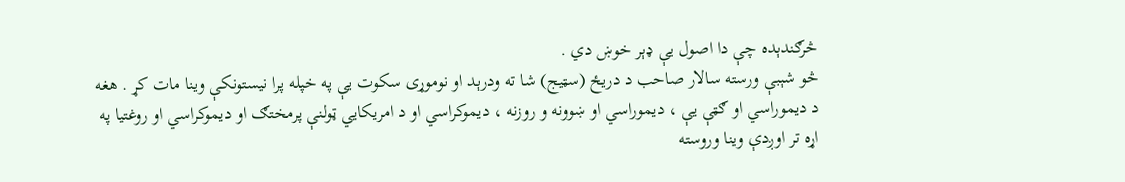څرګندېده چې دا اصول يې ډېر خوښ دي .
څو شېبې ورسته سالار صاحب د دريځ (سټيج) شا ته ودرېد او نوموړى سكوت يې په خپله پرا نيستونكې وينا مات كړ . هغه د ديموراسي او ګټې يې ، ديموراسي او ښوونه و روزنه ، ديموكراسي او د امريكايي ټولنې پرمختګ او ديموكراسي او روغتيا په اړه تر اوږدې وينا وروسته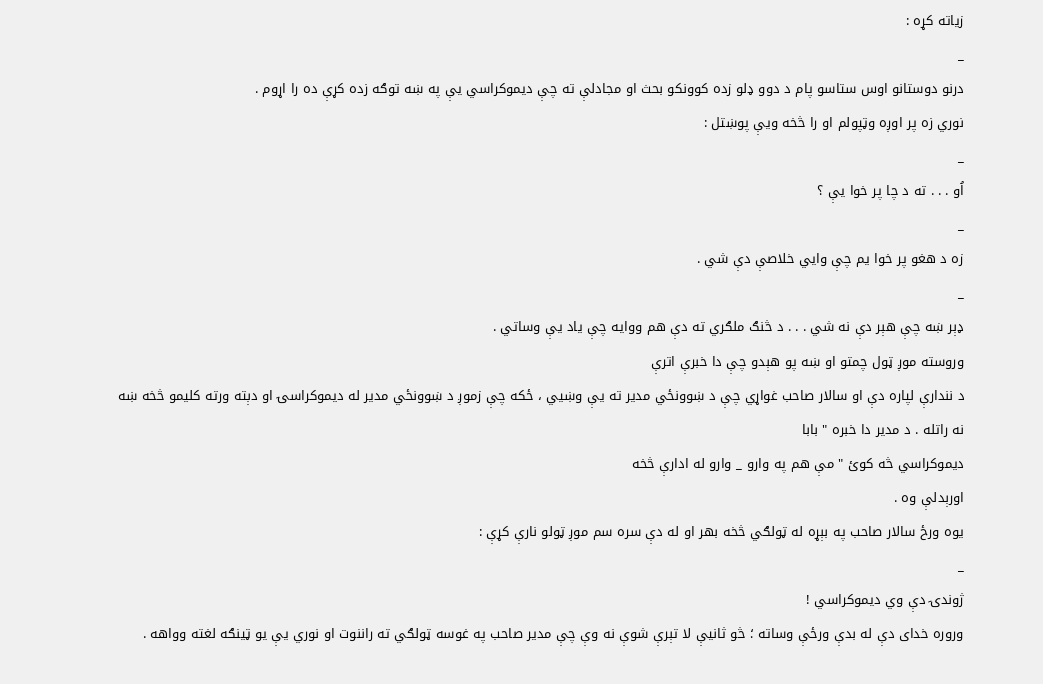زياته كړه :
_
درنو دوستانو اوس ستاسو پام د دوو ډلو زده كوونكو بحث او مجادلې ته چې ديموكراسي يې په ښه توګه زده كړې ده را اړوم .
نوري زه پر اوږه وټپولم او را څخه ويې پوښتل :
_
اُو . . . ته د چا پر خوا يې ؟
_
زه د هغو پر خوا يم چې وايي خلاصې دې شي .
_
ډېر ښه چې هېر دې نه شي . . . د څنګ ملګري ته دې هم ووايه چې ياد يې وساتي .
وروسته موږ ټول چمتو او ښه پو هېدو چې دا خبرې اترې
د نندارې لپاره دې او سالار صاحب غواړي چې د ښوونځي مدير ته يې وښيي ، ځكه چې زموږ د ښوونځي مدير له ديموكراسۍ او دېته ورته كليمو څخه ښه نه راتله . د مدير دا خبره " بابا
ديموكراسي څه كوئ " مې هم په وارو _ وارو له ادارې څخه
اورېدلې وه .
يوه ورځ سالار صاحب په بېړه له ټولګي څخه بهر او له دې سره سم موږ ټولو نارې كړې :
_
ژوندۍ دې وي ديموكراسي !
وروره خداى دې له بدې ورځې وساته ؛ څو ثانيې لا تېرې شوې نه وې چې مدير صاحب په غوسه ټولګي ته راننوت او نوري يې يو ټينګه لغته وواهه .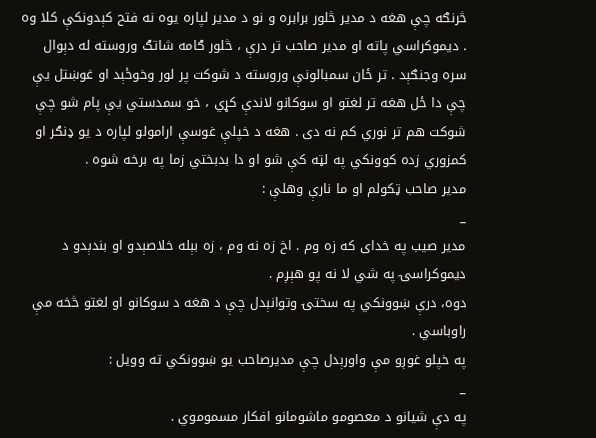څرنګه چې هغه د مدير څلور برابره و نو د مدير لپاره يوه نه فتح كېدونكې كلا وه . ديموكراسي پاته او مدير صاحب تر درې ، څلور ګامه شاتګ وروسته له دېوال سره وجنګېد . تر ځان سمبالونې وروسته د شوكت پر لور وخوځېد او غوښتل يې چې دا ځل هغه تر لغتو او سوكانو لاندې كړي ، خو سمدستي يې پام شو چې شوكت هم تر نوري كم نه دى . هغه د خپلې غوسې ارامولو لپاره د يو ډنګر او كمزوري زده كوونكي په لټه كې شو او دا بدبختي زما په برخه شوه .
مدير صاحب ټكولم او ما نارې وهلې :
_
مدير صيب په خداى كه زه وم . اخ زه نه وم ، زه بېله خلاصېدو او بندېدو د ديموكراسۍ په شي لا نه پو هېږم .
دوه، درې ښوونكي په سختۍ وتوانېدل چې د هغه د سوكانو او لغتو څخه مې راوباسي .
په خپلو غوږو مې واورېدل چې مديرصاحب يو ښوونكي ته وويل :
_
په دې شيانو د معصومو ماشومانو افكار مسموموي .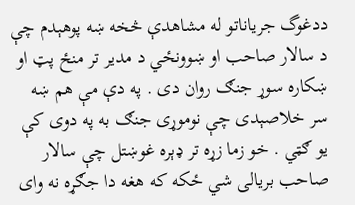ددغوگ جرياناتو له مشاهدې څخه ښه پوهېدم چې د سالار صاحب او ښوونځي د مدير تر منځ پټ او ښكاره سوړ جنګ روان دى . په دې مې هم ښه سر خلاصېدى چې نوموړى جنګ به په دوى كې يو ګټي . خو زما زړه تر ډېره غوښتل چې سالار صاحب بريالى شي ځكه كه هغه دا جګړه نه واى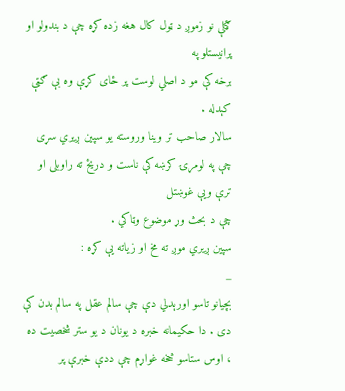ګټلې نو زموږ د ټول كال هغه زده كړه چې د بندولو او پرانيستلو په
برخه كې مو د اصلي لوست پر ځاى كړې وه بې ګټې كېدله .
سالار صاحب تر وينا وروسته يو سپين ږيري سړى چې په لومړۍ كرښه كې ناست و دريځ ته راوبلى او ترې ويې غوښتل
چې د بحث وړ موضوع وټاكي .
سپين ږيري موږ ته مخ او زياته يې كړه :
_
بچيانو تاسو اورېدلي دې چې سالم عقل په سالم بدن كې دى . دا حكيمانه خبره د يونان د يو ستر شخصيت ده ، اوس ستاسو څخه غواړم چې ددې خبرې پر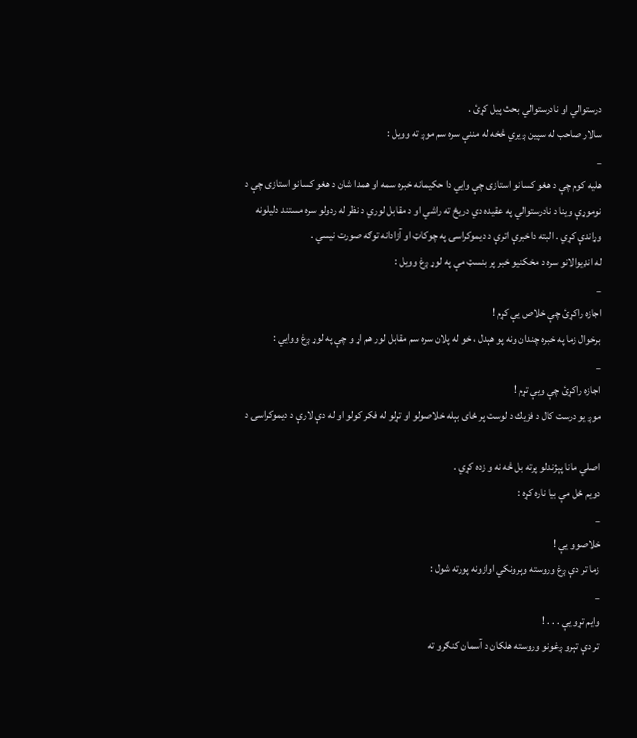درستوالي او نادرستوالي بحث پيل كړئ .
سالار صاحب له سپين ږيري څخه له مننې سره سم موږ ته وويل :
_
هليه كوم چې د هغو كسانو استازى چې وايي دا حكيمانه خبره سمه او همدا شان د هغو كسانو استازى چې د نوموړې وينا د نادرستوالي په عقيده دي دريځ ته راشي او د مقابل لوري د نظر له ردولو سره مستند دليلونه وړاندې كړي . البته داخبرې اترې د ديموكراسۍ په چوكاټ او آزادانه توګه صورت نيسي .
له انډيوالانو سره د مخكنيو خبر پر بنسټ مې په لوړ ږغ وويل :
_
اجازه راكړئ چې خلاص يې كړم !
برخوال زما په خبره چندان ونه پو هېدل ، خو له پلان سره سم مقابل لور هم اړ و چې په لوړ ږغ ووايي :
_
اجازه راكړئ چې ويې تړم !
موږ يو درست كال د فزيك د لوست پر ځاى بېله خلاصولو او تړلو له فكر كولو او له دې لارې د ديموكراسۍ د

اصلي مانا پېژندلو پرته بل څه نه و زده كړي .
دويم ځل مې بيا ناره كړه :
_
خلاصوو يې !
زما تر دې ږغ وروسته وېرونكي اوازونه پورته شول :
_
وايم تړو يې . . . !
تر دې تېرو ږغونو وروسته هلكان د آسمان كنګرو ته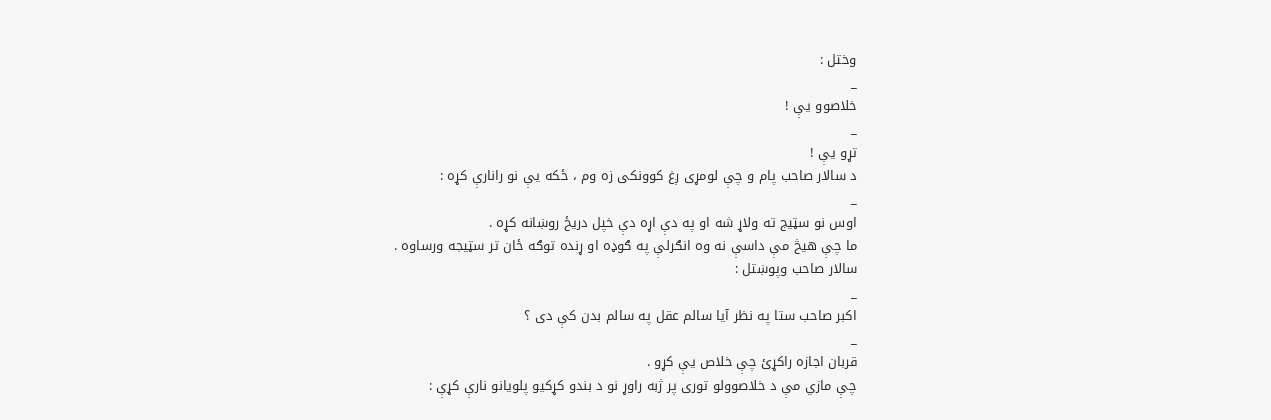وختل :
_
خلاصوو يې !
_
تړو يې !
د سالار صاحب پام و چې لومړى ږغ كوونكى زه وم ، ځكه يې نو رانارې كړه :
_
اوس نو سټيج ته ولاړ شه او په دې اړه دې خپل دريځ روښانه كړه .
ما چې هيڅ مې داسې نه وه انګرلې په ګوډه او ړنده توګه ځان تر سټيجه ورساوه .
سالار صاحب وپوښتل :
_
اكبر صاحب ستا په نظر آيا سالم عقل په سالم بدن كې دى ؟
_
قربان اجازه راكړئ چې خلاص يې كړو .
چې مازي مې د خلاصوولو تورى پر ژبه راوړ نو د بندو كړكيو پلويانو نارې كړې :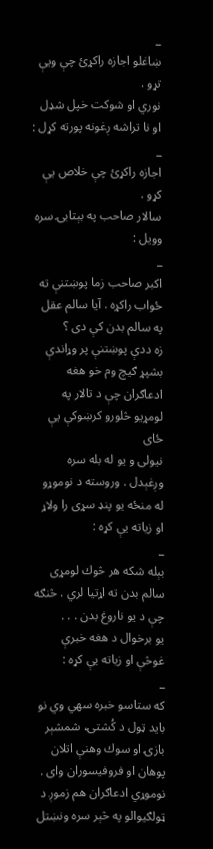_
ښاغلو اجازه راكړئ چې ويې تړو .
نوري او شوكت خپل شډل او نا تراشه ږغونه پورته كړل :
_
اجازه راكړئ چې خلاص يې كړو .
سالار صاحب په بېتابۍ سره وويل :
_
اكبر صاحب زما پوښتنې ته ځواب راكړه . آيا سالم عقل په سالم بدن كې دى ؟
زه ددې پوښتنې پر وړاندې بشپړ ګيچ وم خو هغه ادعاګران چې د تالار په لومړيو څلورو كرښوكې يې ځاى
نيولى و يو له بله سره وږغېدل . وروسته د نوموړو له منځه يو پنډ سړى را ولاړ او زياته يې كړه :
_
بېله شكه هر څوك لومړى سالم بدن ته اړتيا لري . څنګه چې د يو ناروغ بدن . . .
يو برخوال د هغه خبرې غوڅې او زياته يې كړه :
_
كه ستاسو خبره سهي وي نو بايد ټول د كُشتۍ، شمشېر بازۍ او سوك وهنې اتلان پوهان او فروفيسوران واى .
نوموړي ادعاګران هم زموږ د ټولګيوالو په څېر سره ونښتل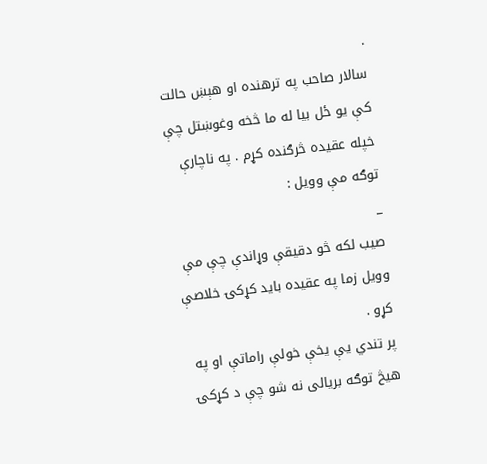.
سالار صاحب په ترهنده او هېښ حالت كې يو ځل بيا له ما څخه وغوښتل چې خپله عقيده څرګنده كړم . په ناچارې توګه مې وويل :
_
صيب لكه څو دقيقې وړاندې چې مې وويل زما په عقيده بايد كړكۍ خلاصې كړو .
پر تندي يې يخې خولې راماتې او په هيڅ توګه بريالى نه شو چې د كړكۍ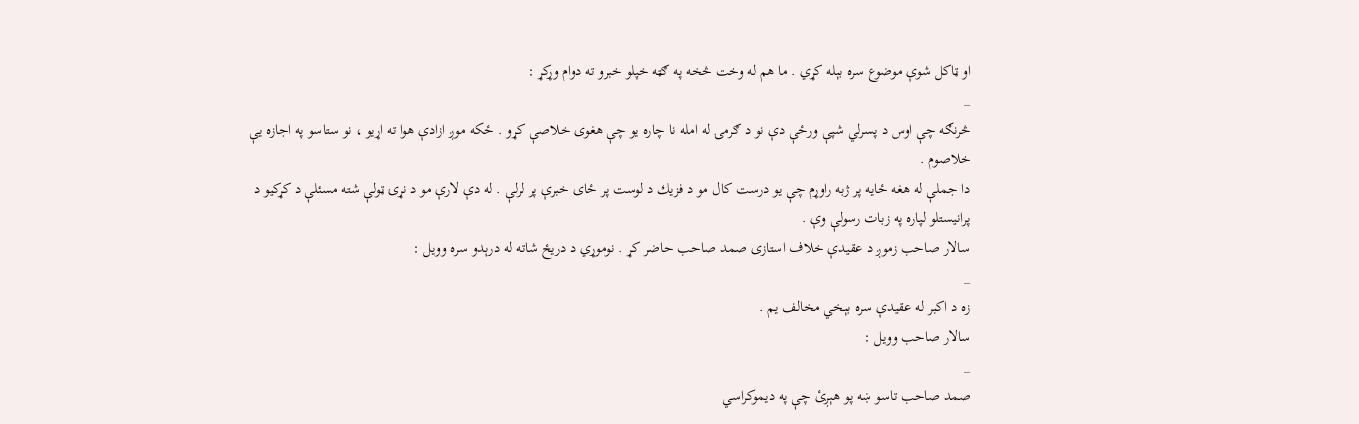او ټاكل شوې موضوع سره بېله كړي . ما هم له وخت څخه په ګټه خپلو خبرو ته دوام وړكړ :
_
څرنګه چې اوس د پسرلي شپې ورځې دې نو د ګرمۍ له امله نا چاره يو چې هغوى خلاصې كړو . ځكه موږ ازادې هوا ته اړيو ، نو ستاسو په اجازه يې خلاصوم .
دا جملې له هغه ځايه پر ژبه راوړم چې يو درست كال مو د فزيك د لوست پر ځاى خبرې پر لرلې . له دې لارې مو د نړۍ ټولې شته مسئلې د كړكيو د پرانيستلو لپاره په زبات رسولې وې .
سالار صاحب زموږ د عقيدې خلاف استازى صمد صاحب حاضر كړ . نوموړي د دريځ شاته له درېدو سره وويل :
_
زه د اكبر له عقيدې سره بېخي مخالف يم .
سالار صاحب وويل :
_
صمد صاحب تاسو ښه پو هېږئ چې په ديموكراسي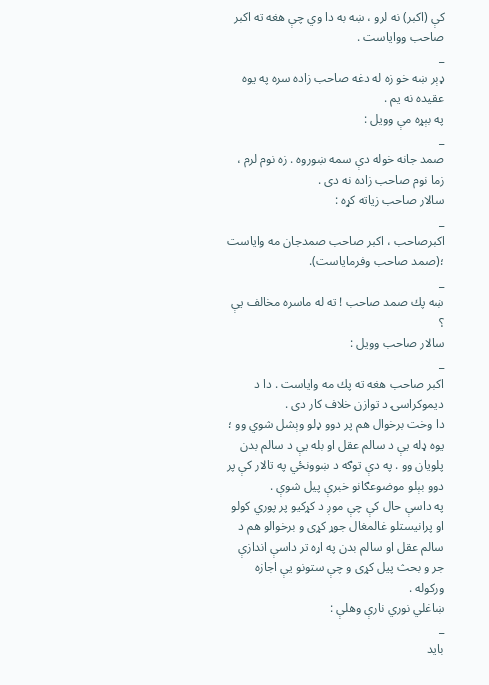كې (اكبر) نه لرو ، ښه به دا وي چې هغه ته اكبر صاحب وواياست .
_
ډېر ښه خو زه له دغه صاحب زاده سره په يوه عقيده نه يم .
په بېړه مې وويل :
_
صمد جانه خوله دې سمه ښوروه . زه نوم لرم ، زما نوم صاحب زاده نه دى .
سالار صاحب زياته كړه :
_
اكبرصاحب ، اكبر صاحب صمدجان مه واياست ؛(صمد صاحب وفرماياست).
_
ښه پك صمد صاحب ! ته له ماسره مخالف يې ؟
سالار صاحب وويل :
_
اكبر صاحب هغه ته پك مه واياست . دا د ديموكراسۍ د توازن خلاف كار دى .
دا وخت برخوال هم پر دوو ډلو وېشل شوي وو ؛ يوه ډله يې د سالم عقل او بله يې د سالم بدن پلويان وو . په دې توګه د ښوونځي په تالار كې پر دوو بېلو موضوعګانو خبرې پيل شوې .
په داسې حال كې چې موږ د كړكيو پر پوري كولو او پرانيستلو غالمغال جوړ كړى و برخوالو هم د سالم عقل او سالم بدن په اړه تر داسې اندازې جر و بحث پيل كړى و چې ستونو يې اجازه وركوله .
ښاغلي نوري نارې وهلې :
_
بايد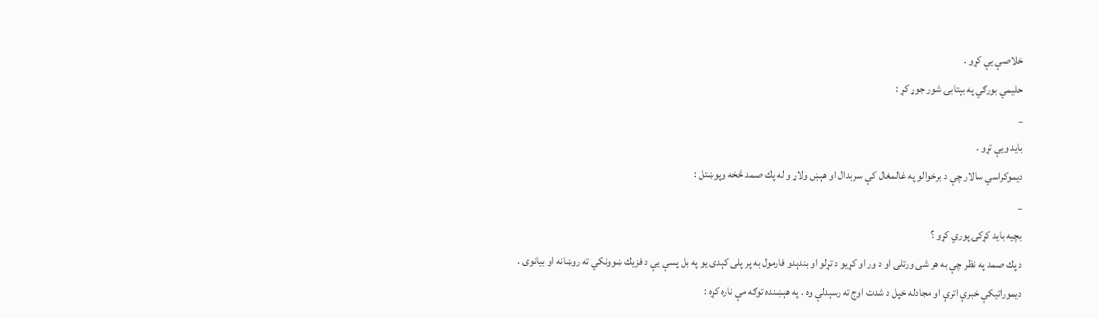خلاصې يې كړو .
حليمي بورګي په بېتابۍ شور جوړ كړ :
_
بايد ويې تړو .
ديموكراسي سالار چې د برخوالو په غالمغال كې سربدال او هېښ ولاړ و له پك صمد څخه وپوښتل :
_
بچيه بايد كړكۍ پوري كړو ؟
د پك صمد په نظر چې به هر شى ورتلى او د ور او كړيو د تړلو او بندېدو فارمول به پر پلى كېدى يو په بل پسې يې د فزيك ښوونكي ته روښانه او بيانوى .
ديموراتيكې خبرې اترې او مجادله خپل د شدت اوج ته رسېدلې وه . په هېښنده توګه مې ناره كړه :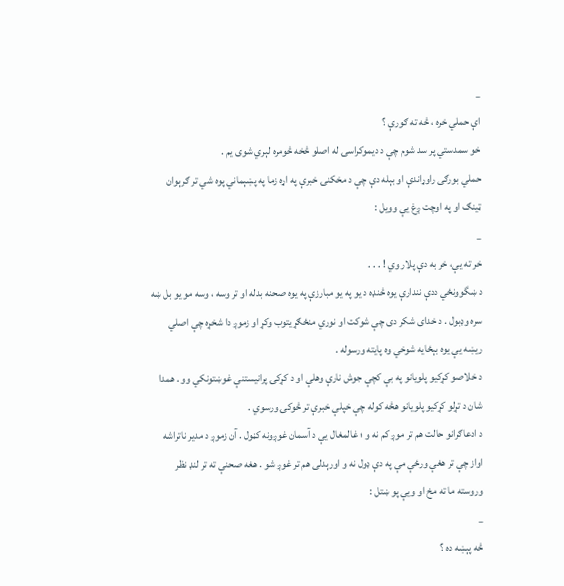_
اې حملي خره ، څه ته ګورې ؟
خو سمدستي پر سد شوم چې د ديموكراسۍ له اصلو څخه څومره لېري شوى يم .
حملي بورګى راوړاندې او بېله دې چې د مخكنۍ خبرې په اړه زما په پښېماني پوه شي تر ګرېوان ټينګ او په اوچت ږغ يې وويل :
_
خر ته يې، خر به دې پلار وي ! . . .
د ښگوونځي ددې نندارې يوه څنډه د يو په يو مبارزې په يوه صحنه بدله او تر وسه ، وسه مو يو بل ښه سره وډبول . د خداى شكر دى چې شوكت او نوري منځګړيتوب وكړ او زموږ دا شخړه چې اصلي ريښه يې يوه بېځايه شوخي وه پايته ورسوله .
د خلاصو كړكيو پلويانو په بې كچې جوش نارې وهلې او د كړكۍ پرانيستنې غوښتونكي وو . همدا شان د تړلو كړكيو پلويانو هڅه كوله چې خپلې خبرې تر څوكۍ ورسوي .
د ادعاګرانو حالت هم تر موږ كم نه و ؛ غالمغال يې د آسمان غوږونه كڼول . آن زموږ د مدير ناتراشه اواز چې تر هغې ورځې مې په دې ډول نه و اورېدلى هم تر غوږ شو . هغه صحنې ته تر لنډ نظر وروسته ما ته مخ او ويې پو ښتل :
_
څه پېښه ده ؟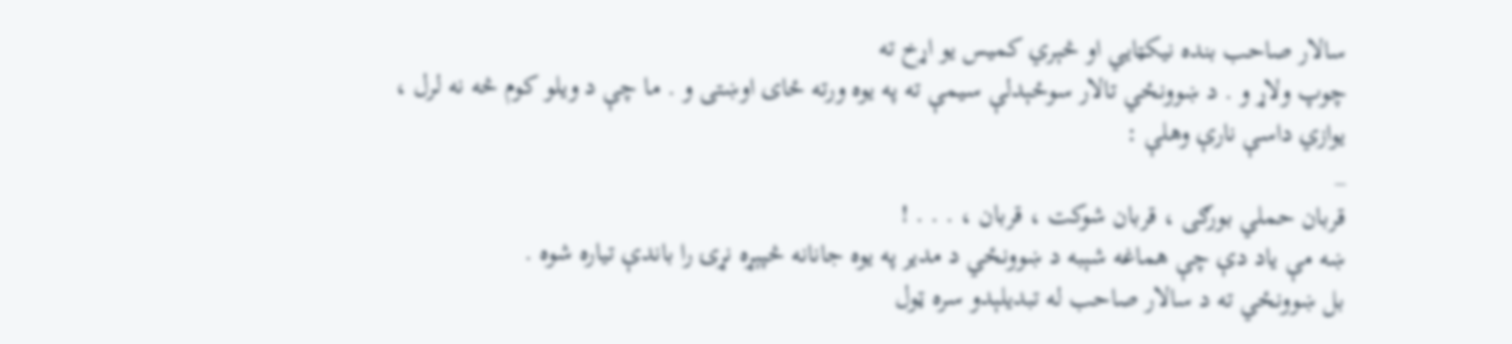سالار صاحب بنده نيكټايي او څېري كميس يو اړخ ته
چوپ ولاړ و . د ښوونځي تالار سوځېدلې سيمې ته په يوه ورته ځاى اوښتى و . ما چې د ويلو كوم څه نه لرل ، يوازي داسې نارې وهلې :
_
قربان حملي بورګى ، قربان شوكت ، قربان ، . . . !
ښه مې ياد دې چې هماغه شېبه د ښوونځي د مدير په يوه جانانه څپېړه نړۍ را باندې تياره شوه .
بل ښوونځي ته د سالار صاحب له تبديلېدو سره ټول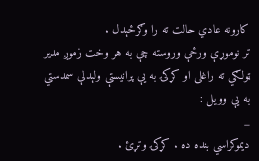كارونه عادي حالت ته را وګرځېدل .
تر نوموړې ورځې وروسته چې به هر وخت زموږ مدير ټولګي ته راغلى او كړكۍ به يې پرانيستې ولېدلې سمدستي به يې وويل :
_
ديموكراسي بنده ده . كړكۍ وتړئ .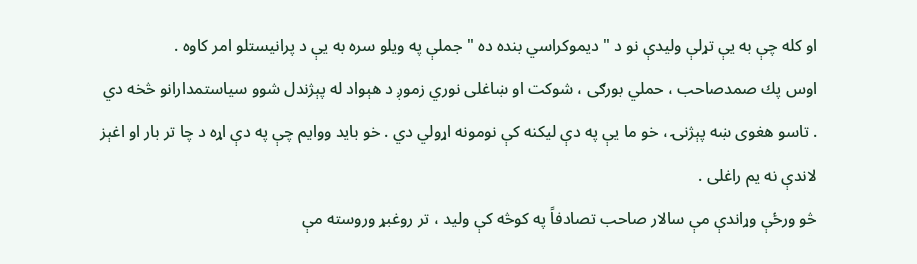او كله چې به يې تړلې وليدې نو د " ديموكراسي بنده ده " جملې په ويلو سره به يې د پرانيستلو امر كاوه .
اوس پك صمدصاحب ، حملي بورګى ، شوكت او ښاغلى نوري زموږ د هېواد له پېژندل شوو سياستمدارانو څخه دي . تاسو هغوى ښه پېژنۍ ، خو ما يې په دې ليكنه كې نومونه اړولي دي . خو بايد ووايم چې په دې اړه د چا تر بار او اغېز لاندې نه يم راغلى .
څو ورځې وړاندې مې سالار صاحب تصادفاً په كوڅه كې وليد ، تر روغبړ وروسته مې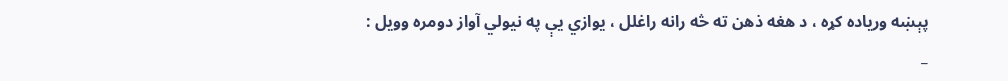پېښه ورياده كړه ، د هغه ذهن ته څه رانه راغلل ، يوازي يې په نيولي آواز دومره وويل :
_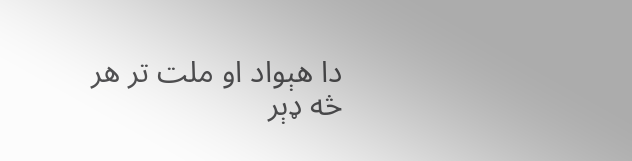دا هېواد او ملت تر هر څه ډېر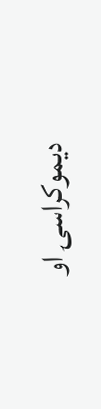ديموكراسۍ او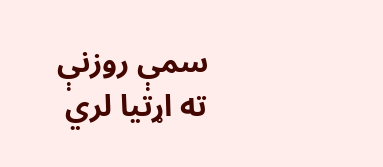سمې روزنې ته اړتيا لري